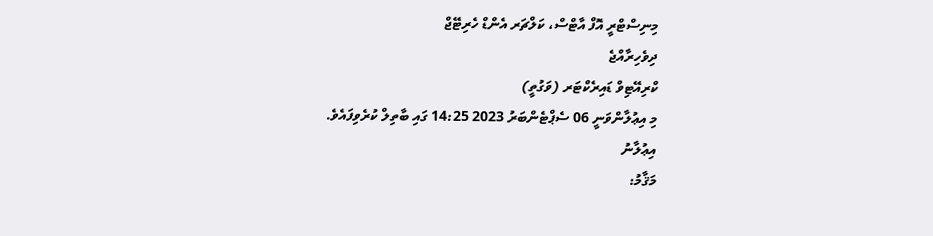މިނިސްޓްރީ އޮފް އާޓްސް، ކަލްޗަރ އެންޑް ހެރިޓޭޖް
ދިވެހިރާއްޖެ
ކްރިއޭޓިވް ޑައިރެކްޓަރ (ވަގުތީ)
މި އިޢުލާންވަނީ 06 ސެޕްޓެންބަރު 2023 14:25 ގައި ބާތިލް ކުރެވިފައެވެ.
އިޢުލާނު
މަޤާމު: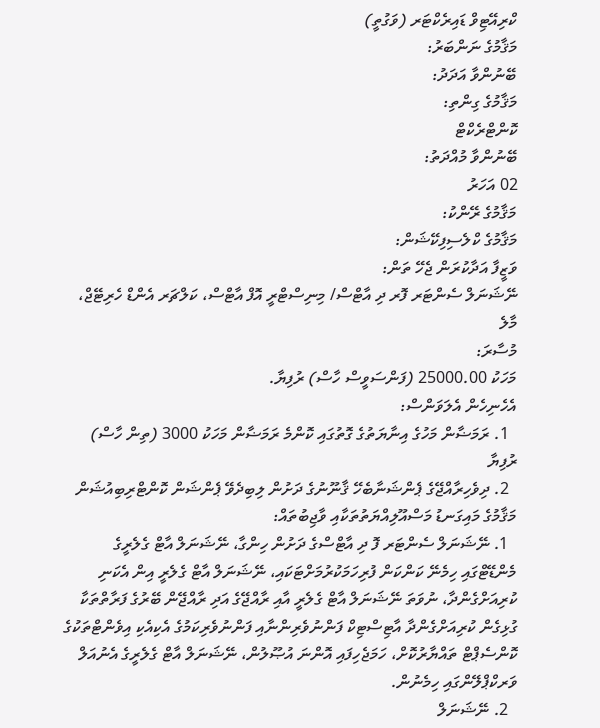ކްރިއޭޓިވް ޑައިރެކްޓަރ (ވަގުތީ)
މަޤާމުގެ ނަންބަރު:
ބޭނުންވާ އަދަދު:
މަޤާމުގެ ގިންތި:
ކޮންޓްރެކްޓް
ބޭނުންވާ މުއްދަތު:
02 އަހަރު
މަޤާމުގެ ރޭންކު:
މަޤާމުގެ ކްލެސިފިކޭޝަން:
ވަޒީފާ އަދާކުރަން ޖެހޭ ތަން:
ނޭޝަނަލް ސެންޓަރ ފޮރ ދި އާޓްސް/ މިނިސްޓްރީ އޮފް އާޓްސް، ކަލްޗަރ އެންޑް ހެރިޓޭޖް، މާލެ
މުސާރަ:
މަހަކު 25000.00 (ފަންސަވީސް ހާސް) ރުފިޔާ.
އެހެނިހެން އެލަވަންސް:
  1. ރަމަޟާން މަހުގެ އިނާޔަތުގެ ގޮތުގައި ކޮންމެ ރަމަޟާން މަހަކު 3000 (ތިން ހާސް) ރުފިޔާ
  2. ދިވެހިރާއްޖޭގެ ޕެންޝަނާބެހޭ ޤާނޫނުގެ ދަށުން ލިބިދެވޭ ޕެންޝަން ކޮންޓްރިބިއުޝަން
މަޤާމުގެ މައިގަނޑު މަސްއޫލިއްޔަތުތަކާއި ވާޖިބުތައް:
  1. ނޭޝަނަލް ސެންޓަރ ފޮ ދި އާޓްސްގެ ދަށުން ހިންގާ، ނޭޝަނަލް އާޓް ގެލެރީގެ މެންޑޭޓްގައި ހިމެނޭ ކަންކަން ފުރިހަމަކުރުމަށްޓަކައި، ނޭޝަނަލް އާޓް ގެލެރީ އިން އެކަނި ކުރިއަށްގެންދާ، ނުވަތަ ނޭޝަނަލް އާޓް ގެލެރީ އާއި ރާއްޖޭގެ އަދި ރާއްޖޭން ބޭރުގެ ފަރާތްތަކާ ގުޅިގެން ކުރިއަށްގެންދާ އާޓިސްޓިކް ފަންނުވެރިންނާއި ފަންނުވެރިކަމުގެ އެކިއެކި އިވެންޓްތަކުގެ ކޮންސެޕްޓް ތައްޔާރުކޮށް، ހަމަޖެހިފައި އޮންނަ އުޞޫލުން، ނޭޝަނަލް އާޓް ގެލެރީގެ އެނުއަލް ވަރކްޕްލޭންގައި ހިމެނުން.
  2. ނޭޝަނަލް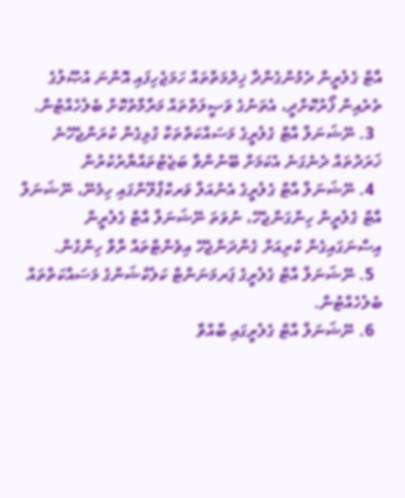އާޓް ގެލެރީން ދެމުންގެންދާ ޚިދުމަތްތައް ހަމަޖެހިފައި އޮންނަ އުޞޫލުގެ ތެރެއިން ފޯރުކޮށްދީ، އެތަނުގެ ވަޞީލަތްތައް މަރާމާތުކޮށް ބެލެހެއްޓުން.
  3. ނޭޝަނަލް އާޓް ގެލެރީގެ މަސައްކަތްތަކާ ގުޅިގެން ކުރަންޖެހޭނެ ޚަރަދުތައް ދެނެގަނެ އެކަމަށް ބޭނުންވާ ބަޖެޓުތައްޔާރުކުރުން
  4. ނޭޝަނަލް އާޓް ގެލެރީގެ އެނުއަލް ވަރކްޕްލޭންގައި ހިމެނޭ، ނޭޝަނަލް އާޓް ގެލެރީން ހިންގަންޖެހޭ، ނުވަތަ ނޭޝަނަލް އާޓް ގެލެރީން އިސްނަގައިގެން ކުރިއަށް ގެންދަންޖެހޭ އިވެންޓްތައް ރާވާ ހިންގުން.
  5. ނޭޝަނަލް އާޓް ގެލެރީގެ ޕަރމަނަންޓް ކަލެކްޝަންގެ މަސައްކަތްތައް ބެލެހެއްޓުން.
  6. ނޭޝަނަލް އާޓް ގެލެރީގައި ބާއްވާ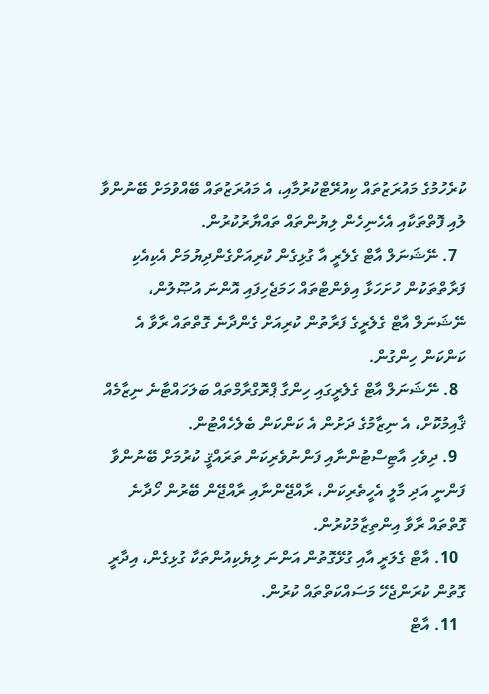ކުރެހުމުގެ މައުރަޒުތައް ކިއުރޭޓްކުރުމާއި، އެ މައުރަޒުތައް ބޭއްވުމަށް ބޭނުންވާ ލުއި ފޮތްތަކާއި އެހެނިހެން ލިޔުންތައް ތައްޔާރުކުރުން.
  7. ނޭޝަނަލް އާޓް ގެލެރީ އާ ގުޅިގެން ކުރިއަށްގެންދިޔުމަށް އެކިއެކި ފަރާތްތަކުން ހުށަހަޅާ އިވެންޓްތައް ހަމަޖެހިފައި އޮންނަ އުޞޫލުން، ނޭޝަނަލް އާޓް ގެލެރީގެ ފަރާތުން ކުރިއަށް ގެންދާނެ ގޮތްތައް ރާވާ އެ ކަންކަން ހިންގުން.
  8. ނޭޝަނަލް އާޓް ގެލެރީގައި ހިންގާ ޕްރޮގްރާމްތައް ބަލަހައްޓާނެ ނިޒާމެއް ޤާއިމުކޮށް، އެ ނިޒާމުގެ ދަށުން އެ ކަންކަން ބެލެހެއްޓުން.
  9. ދިވެހި އާޓިސްޓުންނާއި ފަންނުވެރިކަން ތަރައްޤީ ކުރުމަށް ބޭނުންވާ ފަންނީ އަދި މާލީ އެހީތެރިކަން، ރާއްޖޭންނާއި ރާއްޖޭން ބޭރުން ހޯދާނެ ގޮތްތައް ރާވާ އިންތިޒާމުކުރުން.
  10. އާޓް ގެލަރީ އާއި ގުޅޭގޮތުން އަންނަ ލިޔެކިއުންތަކާ ގުޅިގެން، އިދާރީ ގޮތުން ކުރަންޖެހޭ މަސައްކަތްތައް ކުރުން.
  11. އާޓް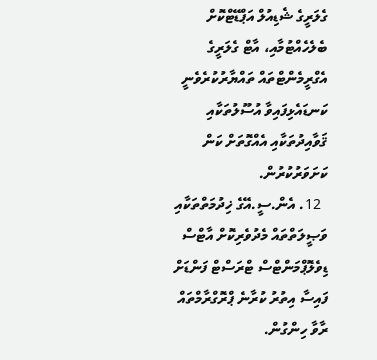ގެލަރީގެ ޝެޑިއުލް އަޕްޑޭޓްކޮށް ބެލެހެއްޓުމާއި، އާޓް ގެލަރީގެ އެގްރީމެންޓްތައް ތައްޔާރުކުރެވެނީ ކަނޑައެޅިފައިވާ އުސޫލުތަކާއި ޤަވާއިދުތަކާއި އެއްގޮތަށް ކަން ކަށަވަރުކުރުން.
  12. އެން.ސީ.އޭގެ ޚިދުމަތްތަކާއި ވަޞީލަތްތައް މެދުވެރިކޮށް އާޓްސް ޑިވެލޮޕްމަންޓްސް ޓްރަސްޓް ފަންޑަށް ފައިސާ އިތުރު ކުރާނެ ޕްރޮގްރާމްތައް ރާވާ ހިންގުން.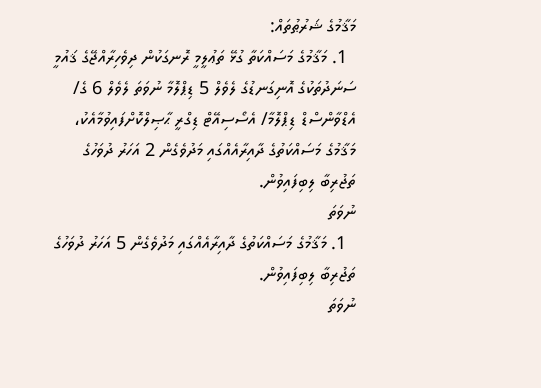މަޤާމުގެ ޝަރުޠުތައް:
  1. މަޤާމުގެ މަސައްކަތާ ގުޅޭ ތަޢުލީމީ ރޮނގަކުން ދިވެހިރާއްޖޭގެ ޤައުމީ ސަނަދުތަކުގެ އޮނިގަނޑުގެ ލެވެލް 5 ޑިޕްލޮމާ ނުވަތަ ލެވެލް 6 ގެ/ އެޑްވާންސްޑް ޑިޕްލޮމާ/ އެސޯސިއޭޓް ޑިގްރީ ޙާޞިލްކޮށްފައިވުމާއެކު، މަޤާމުގެ މަސައްކަތުގެ ދާއިރާއެއްގައި މަދުވެގެން 2 އަހަރު ދުވަހުގެ ތަޖުރިބާ ލިބިފައިވުން.
ނުވަތަ
  1. މަޤާމުގެ މަސައްކަތުގެ ދާއިރާއެއްގައި މަދުވެގެން 5 އަހަރު ދުވަހުގެ ތަޖުރިބާ ލިބިފައިވުން.
ނުވަތަ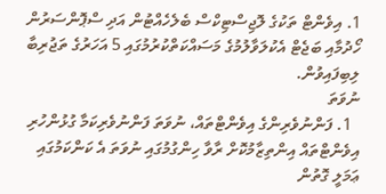1. އިވެންޓް ތަކުގެ ލޮޖިސްޓިކްސް ބެލެހެއްޓުން އަދި ސްޕޮންސަރުން ހޯދުމާއި ބަޖެޓް އެކުލަވާލުމުގެ މަސައްކަތްކުރުމުގައި 5 އަހަރުގެ ތަޖުރިބާ ލިބިފައިވުން.
ނުވަތަ
  1. ފަންނުވެރިންގެ އިވެންޓްތައް، ނުވަތަ ފަންނުވެރިކަމާ ގުޅުންހުރި އިވެންޓްތައް އިންތިޒާމުކޮށް ރާވާ ހިންގުމުގައި ނުވަތަ އެ ކަންކަމުގައި ޢަމަލީ ގޮތުން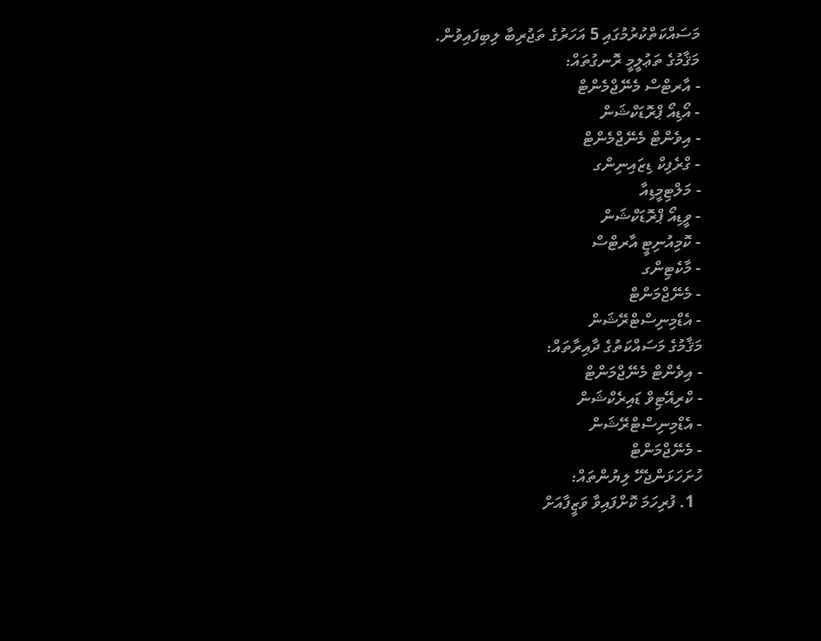މަސައްކަތްކުރުމުގައި 5 އަހަރުގެ ތަޖުރިބާ ލިބިފައިވުން.
މަޤާމުގެ ތަޢުލީމީ ރޮނގުތައް:
- އާރޓްސް މެނޭޖްމެންޓް
- އޯޑިއޯ ޕްރޮޑަކްޝަން
- އިވެންޓް މެނޭޖްމެންޓް
- ގްރެފިކް ޑިޒައިނިންގ
- މަލްޓިމީޑިއާ
- ވީޑިއޯ ޕްރޮޑަކްޝަން
- ކޮމިއުނިޓީ އާރޓްސް
- މާކެޓިންގ
- މެނޭޖްމަންޓް
- އެޑްމިނިސްޓްރޭޝަން
މަޤާމުގެ މަސައްކަތުގެ ދާއިރާތައް:
- އިވެންޓް މެނޭޖްމަންޓް
- ކްރިއޭޓިވް ޑައިރެކްޝަން
- އެޑްމިނިސްޓްރޭޝަން
- މެނޭޖްމަންޓް
ހުށަހަޅަންޖެހޭ ލިޔުންތައް:
  1. ފުރިހަމަ ކޮށްފައިވާ ވަޒީފާއަށް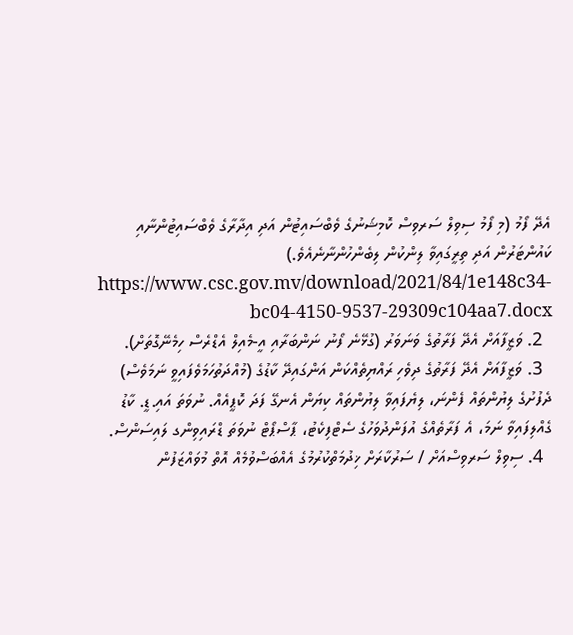އެދޭ ފޯމު (މި ފޯމު ސިވިލް ސަރވިސް ކޮމިޝަނުގެ ވެބްސައިޓުން އަދި އިދާރާގެ ވެބްސައިޓުންނާއި ކައުންޓަރުން އަދި ތިރީގައިވާ ލިންކުން ލިބެންހުންނާނެއެވެ.)  https://www.csc.gov.mv/download/2021/84/1e148c34-bc04-4150-9537-29309c104aa7.docx
  2. ވަޒީފާއަށް އެދޭ ފަރާތުގެ ވަނަވަރު (ގުޅޭނެ ފޯނު ނަންބަރާއި އީ-މެއިލް އެޑްރެސް ހިމެނޭގޮތަށް).
  3. ވަޒީފާއަށް އެދޭ ފަރާތުގެ ދިވެހި ރައްޔިތެއްކަން އަންގައިދޭ ކާޑުގެ (މުއްދަތުހަމަވެފައިވީ ނަމަވެސް) ދެފުށުގެ ލިޔުންތައް ފެންނަ، ލިޔެފައިވާ ލިޔުންތައް ކިޔަން އެނގޭ ފަދަ ކޮޕީއެއް. ނުވަތަ އައި.ޑީ. ކާޑު ގެއްލިފައިވާ ނަމަ، އެ ފަރާތެއްގެ އުފަންދުވަހުގެ ސެޓްފިކެޓު، ޕާސްޕޯޓް ނުވަތަ ޑްރައިވިންގ ލައިސަންސް.
  4. ސިވިލް ސަރވިސްއަށް / ސަރުކާރަށް ޚިދުމަތްކުރުމުގެ އެއްބަސްވުމެއް އޮތް މުވައްޒަފުން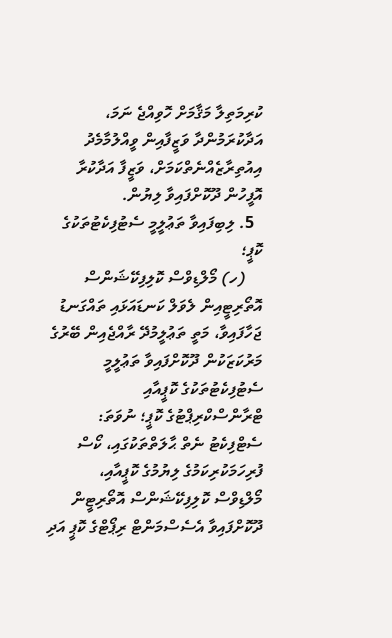ކުރިމަތިލާ މަޤާމަށް ހޮވިއްޖެ ނަމަ، އަދާކުރަމުންދާ ވަޒީފާއިން ވީއްލުމާމެދު އިއުތިރާޒެއްނެތްކަމަށް، ވަޒީފާ އަދާކުރާ އޮފީހުން ދޫކޮށްފައިވާ ލިޔުން.
  5. ލިބިފައިވާ ތަޢުލީމީ ސެޓުފިކެޓުތަކުގެ ކޮޕީ؛
    (ހ) މޯލްޑިވްސް ކޮލިފިކޭޝަންސް އޮތޯރިޓީއިން ލެވަލް ކަނޑައަޅައި ތައްގަނޑު ޖަހާފައިވާ، މަތީ ތަޢުލީމުދޭ ރާއްޖެއިން ބޭރުގެ މަރުކަޒަކުން ދޫކޮށްފައިވާ ތަޢުލީމީ ސެޓުފިކެޓުތަކުގެ ކޮޕީއާއި ޓްރާންސްކްރިޕްޓުގެ ކޮޕީ؛ ނުވަތަ: ސެޓްފިކެޓު ނެތް ޙާލަތްތަކުގައި، ކޯސް ފުރިހަމަކުރިކަމުގެ ލިޔުމުގެ ކޮޕީއާއި، މޯލްޑިވްސް ކޮލިފިކޭޝަންސް އޮތޯރިޓީން ދޫކޮށްފައިވާ އެސެސްމަންޓް ރިޕޯޓްގެ ކޮޕީ އަދި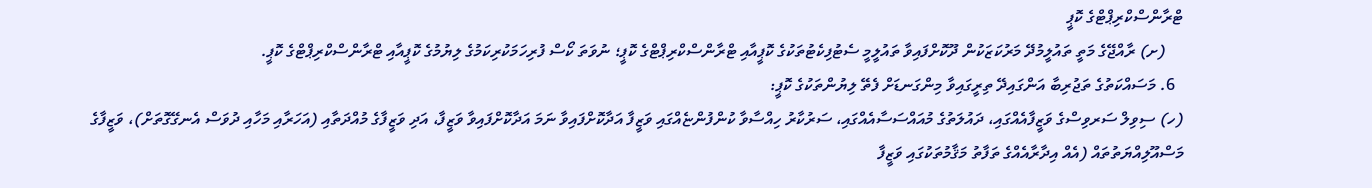ޓްރާންސްކްރިޕްޓްގެ ކޮޕީ
    (ށ) ރާއްޖޭގެ މަތީ ތައުލީމުދޭ މަރުކަޒަކުން ދޫކޮށްފައިވާ ތައުލީމީ ސެޓުފިކެޓުތަކުގެ ކޮޕީއާއި ޓްރާންސްކްރިޕްޓްގެ ކޮޕީ؛ ނުވަތަ ކޯސް ފުރިހަމަކުރިކަމުގެ ލިޔުމުގެ ކޮޕީއާއި ޓްރާންސްކްރިޕްޓްގެ ކޮޕީ.
  6. މަސައްކަތުގެ ތަޖުރިބާ އަންގައިދޭ ތިރީގައިވާ މިންގަނޑަށް ފެތޭ ލިޔުންތަކުގެ ކޮޕީ:
(ހ) ސިވިލް ސަރވިސްގެ ވަޒީފާއެއްގައި، ދައުލަތުގެ މުއައްސަސާއެއްގައި، ސަރުކާރު ހިއްސާވާ ކުންފުންޏެއްގައި ވަޒީފާ އަދާކޮށްފައިވާ ނަމަ އަދާކޮށްފައިވާ ވަޒީފާ، އަދި ވަޒީފާގެ މުއްދަތާއި (އަހަރާއި މަހާއި ދުވަސް އެނގޭގޮތަށް)، ވަޒީފާގެ މަސްއޫލިއްޔަތުތައް (އެއް އިދާރާއެއްގެ ތަފާތު މަޤާމުތަކުގައި ވަޒީފާ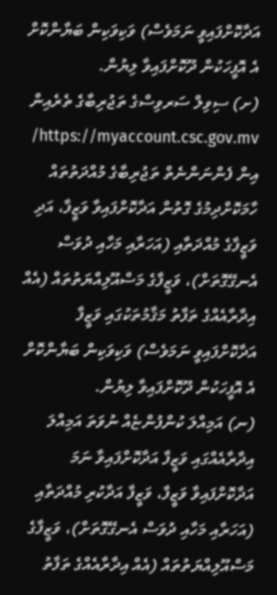އަދާކޮށްފައިވީ ނަމަވެސް) ވަކިވަކިން ބަޔާންކޮށް އެ އޮފީހަކުން ދޫކޮށްފައިވާ ލިޔުން.
(ށ) ސިވިލް ސަރވިސްގެ ތަޖުރިބާގެ ތެރެއިން https://myaccount.csc.gov.mv/ އިން ފެންނަންނެތް ތަޖުރިބާގެ މުއްދަތުތައް ހާމަކޮށްދިމުގެ ގޮތުން އަދާކޮށްފައިވާ ވަޒީފާ، އަދި ވަޒީފާގެ މުއްދަތާއި (އަހަރާއި މަހާއި ދުވަސް އެނގޭގޮތަށް)، ވަޒީފާގެ މަސްއޫލިއްޔަތުތައް (އެއް އިދާރާއެއްގެ ތަފާތު މަޤާމުތަކުގައި ވަޒީފާ އަދާކޮށްފައިވީ ނަމަވެސް) ވަކިވަކިން ބަޔާންކޮށް އެ އޮފީހަކުން ދޫކޮށްފައިވާ ލިޔުން.
(ނ) އަމިއްލަ ކުންފުންޏެއް ނުވަތަ އަމިއްލަ އިދާރާއެއްގައި ވަޒީފާ އަދާކޮށްފައިވާ ނަމަ އަދާކޮށްފައިވާ ވަޒީފާ، ވަޒީފާ އަދާކުރި މުއްދަތާއި (އަހަރާއި މަހާއި ދުވަސް އެނގޭގޮތަށް)، ވަޒީފާގެ މަސްއޫލިއްޔަތުތައް (އެއް އިދާރާއެއްގެ ތަފާތު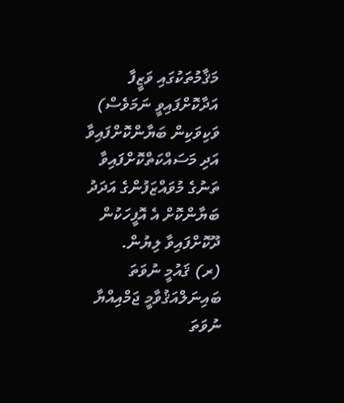މަޤާމުތަކުގައި ވަޒީފާ އަދާކޮށްފައިވީ ނަމަވެސް) ވަކިވަކިން ބަޔާންކޮށްފައިވާ އަދި މަސައްކަތްކޮށްފައިވާ ތަނުގެ މުވައްޒަފުންގެ އަދަދު ބަޔާންކޮށް އެ އޮފީހަކުން ދޫކޮށްފައިވާ ލިޔުން.
(ރ) ޤައުމީ ނުވަތަ ބައިނަލްއަޤުވާމީ ޖަމްއިއްޔާ ނުވަތަ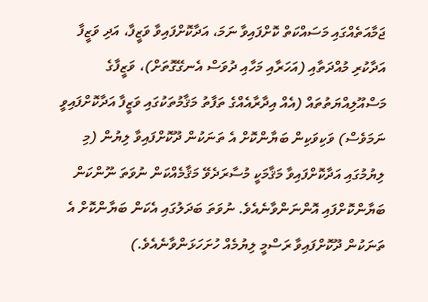ޖަމާއަތެއްގައި މަސައްކަތް ކޮށްފައިވާ ނަމަ، އަދާކޮށްފައިވާ ވަޒީފާ، އަދި ވަޒީފާ އަދާކުރި މުއްދަތާއި (އަހަރާއި މަހާއި ދުވަސް އެނގޭގޮތަށް)، ވަޒީފާގެ މަސްއޫލިއްޔަތުތައް (އެއް އިދާރާއެއްގެ ތަފާތު މަޤާމުތަކުގައި ވަޒީފާ އަދާކޮށްފައިވީ ނަމަވެސް) ވަކިވަކިން ބަޔާންކޮށް އެ ތަނަކުން ދޫކޮށްފައިވާ ލިޔުން (މި ލިޔުމުގައި އަދާކޮށްފައިވާ މަޤާމަކީ މުސާރަދެވޭ މަޤާމެއްކަން ނުވަތަ ނޫންކަން ބަޔާންކޮށްފައި އޮންނަންވާނެއެވެ. ނުވަތަ ބަދަލުގައި އެކަން ބަޔާންކޮށް އެ ތަނަކުން ދޫކޮށްފައިވާ ރަސްމީ ލިޔުމެއް ހުށަހަޅަންވާނެއެވެ.)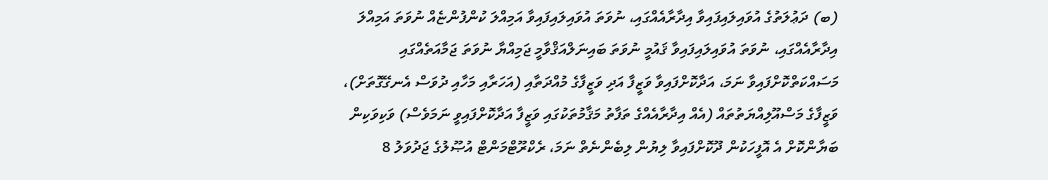(ބ) ދަޢުލަތުގެ އުވައިލައިފައިވާ އިދާރާއެއްގައި، ނުވަތަ އުވައިލައިފައިވާ އަމިއްލަ ކުންފުންޏެއް ނުވަތަ އަމިއްލަ އިދާރާއެއްގައި، ނުވަތަ އުވައިލައިފައިވާ ޤައުމީ ނުވަތަ ބައިނަލްއަޤްވާމީ ޖަމިއްޔާ ނުވަތަ ޖަމާއަތެއްގައި މަސައްކަތްކޮށްފައިވާ ނަމަ، އަދާކޮށްފައިވާ ވަޒީފާ އަދި ވަޒީފާގެ މުއްދަތާއި (އަހަރާއި މަހާއި ދުވަސް އެނގޭގޮތަށް)، ވަޒީފާގެ މަސްއޫލިއްޔަތުތައް (އެއް އިދާރާއެއްގެ ތަފާތު މަޤާމުތަކުގައި ވަޒީފާ އަދާކޮށްފައިވީ ނަމަވެސް) ވަކިވަކިން ބަޔާންކޮށް އެ އޮފީހަކުން ދޫކޮށްފައިވާ ލިޔުން ލިބެންނެތް ނަމަ، ރެކްރޫޓްމަންޓް އުޞޫލުގެ ޖަދުވަލު 8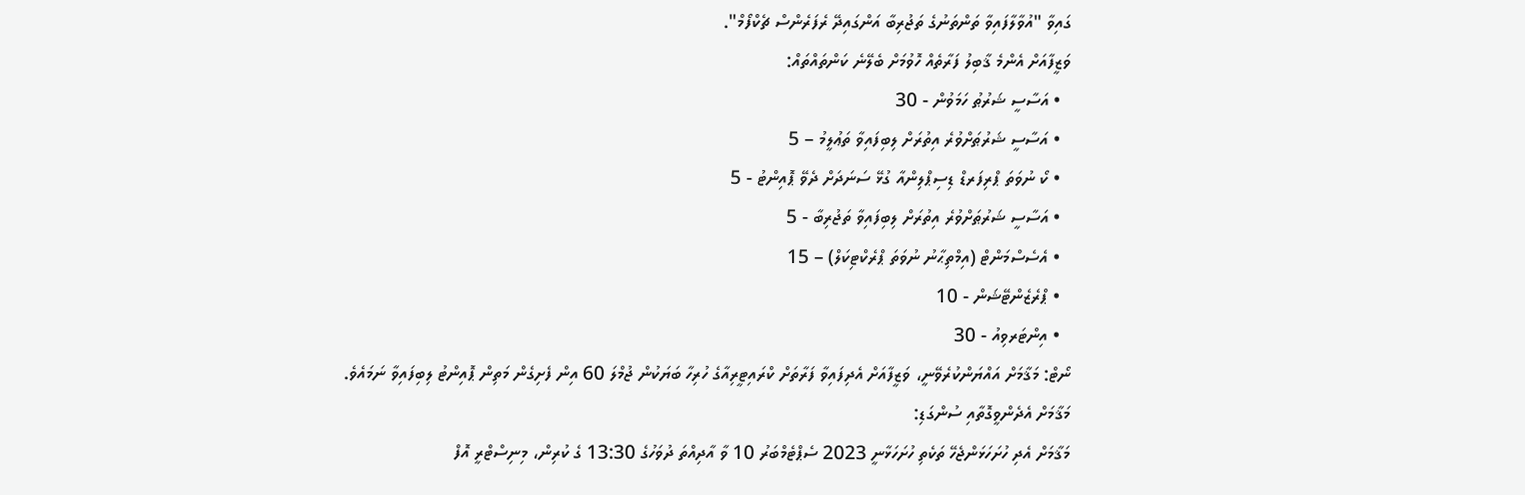ގައިވާ "އުވާލާފައިވާ ތަންތަނުގެ ތަޖުރިބާ އަންގައިދޭ ރެފަރެންސް ޗެކްފޯމް".
ވަޒީފާއަށް އެންމެ ޤާބިލު ފަރާތެއް ހޮވުމަށް ބެލޭނެ ކަންތައްތައް:
  • އަސާސީ ޝަރުޠު ހަމަވުން - 30
  • އަސާސީ ޝަރުޠަށްވުރެ އިތުރަށް ލިބިފައިވާ ތަޢުލީމު – 5
  • ކޯ ނުވަތަ ޕްރިފަރޑް ޑިސިޕްލިންއާ ގުޅޭ ސަނަދަށް ދެވޭ ޕޮއިންޓު - 5
  • އަސާސީ ޝަރުޠަށްވުރެ އިތުރަށް ލިބިފައިވާ ތަޖުރިބާ - 5
  • އެސެސްމަންޓް (އިމްތިޙާނު ނުވަތަ ޕްރެކްޓިކަލް) – 15
  • ޕްރެޒެންޓޭޝަން - 10
  • އިންޓަރވިއު - 30
ނޯޓް: މަޤާމަށް އައްޔަންކުރެވޭނީ، ވަޒީފާއަށް އެދިފައިވާ ފަރާތަށް ކްރައިޓީރިއާގެ ހުރިހާ ބަޔަކުން ޖުމްލަ 60 އިން ފެށިގެން މަތިން ޕޮއިންޓު ލިބިފައިވާ ނަމައެވެ.
މަޤާމަށް އެދެންވީގޮތާއި ސުންގަޑި:
މަޤާމަށް އެދި ހުށަހަޅަންޖެހޭ ތަކެތި ހުށަހަޅާނީ 2023 ސެޕްޓެމްބަރު 10 ވާ އާދިއްތަ ދުވަހުގެ 13:30 ގެ ކުރިން، މިނިސްޓްރީ އޮފް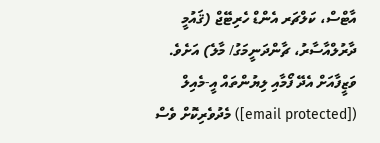އާޓްސް، ކަލްޗަރ އެންޑް ހެރިޓޭޖް (ޤައުމީ ދާރުލްއާސާރު، ޗާންދަނީމަގު/ މާލެ) އަށެވެ. ވަޒީފާއަށް އެދޭ ފޯމާއި ލިޔުންތައް އީ-މެއިލް ([email protected]) މެދުވެރިކޮށް ވެސް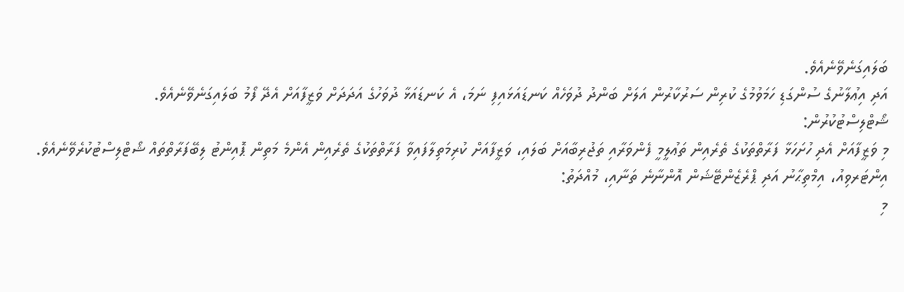ބަލައިގަނެވޭނެއެވެ.
އަދި އިޢުލާނުގެ ސުންގަޑި ހަމަވުމުގެ ކުރިން ސަރުކާރުން އަލަށް ބަންދު ދުވަހެއް ކަނޑައަޅައިފި ނަމަ، އެ ކަނޑައަޅާ ދުވަހުގެ އަދަދަށް ވަޒީފާއަށް އެދޭ ފޯމު ބަލައިގަނެވޭނެއެވެ.
ޝޯޓްލިސްޓުކުރުން:
މި ވަޒީފާއަށް އެދި ހުށަހަޅާ ފަރާތްތަކުގެ ތެރެއިން ތަޢުލީމީ ފެންވަރާއި ތަޖުރިބާއަށް ބަލައި، ވަޒީފާއަށް ކުރިމަތިލާފައިވާ ފަރާތްތަކުގެ ތެރެއިން އެންމެ މަތިން ޕޮއިންޓު ލިބޭފަރާތްތައް ޝޯޓްލިސްޓުކުރެވޭނެއެވެ.
އިންޓަރވިއު، އިމްތިޙާނު އަދި ޕްރެޒެންޓޭޝަން އޮންނާނެ ތަނާއި، މުއްދަތު:
މި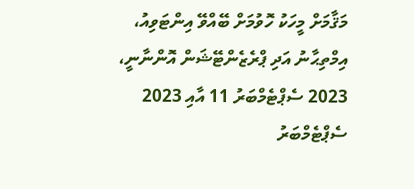މަޤާމަށް މީހަކު ހޮވުމަށް ބޭއްވޭ އިންޓަވިއު، އިމްތިޙާނު އަދި ޕްރެޒެންޓޭޝަން އޮންނާނީ، 2023 ސެޕްޓެމްބަރު 11 އާއި 2023 ސެޕްޓެމްބަރު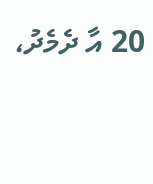20 އާ ދެމެދު،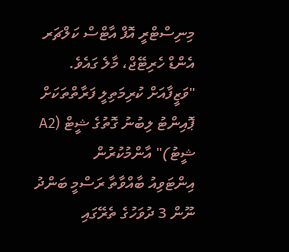މިނިސްޓްރީ އޮފް އާޓްސް ކަލްޗަރ އެންޑް ހެރިޓޭޖް، މާލެ ގައެވެ.
"ވަޒީފާއަށް ކުރިމަތިލީ ފަރާތްތަކަށް ޕޮއިންޓު ލިބުނު ގޮތުގެ ޝީޓް (A2 ޝީޓު)" އާންމުކުރުން
އިންޓަވިއު ބާއްވާތާ ރަސްމީ ބަންދު ނޫން 3 ދުވަހުގެ ތެރޭގައި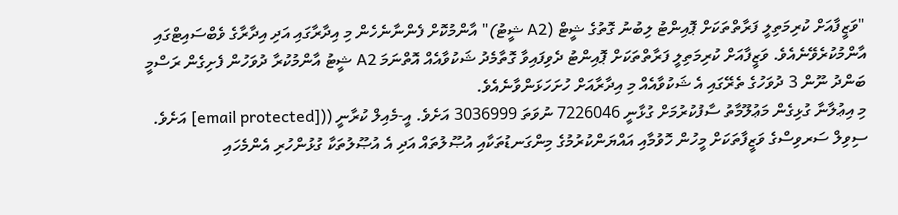"ވަޒީފާއަށް ކުރިމަތިލީ ފަރާތްތަކަށް ޕޮއިންޓު ލިބުނު ގޮތުގެ ޝީޓް (A2 ޝީޓު)" އާންމުކޮށް ފެންނާނެހެން މި އިދާރާގައި އަދި އިދާރާގެ ވެބްސައިޓްގައި އާންމުކުރެވޭނެއެވެ. ވަޒީފާއަށް ކުރިމަތިލީ ފަރާތްތަކަށް ޕޮއިންޓު ދެވިފައިވާ ގޮތާމެދު ޝަކުވާއެއް އޮތްނަމަ A2 ޝީޓު އާންމުކުރާ ދުވަހުން ފެށިގެން ރަސްމީ ބަންދު ނޫން 3 ދުވަހުގެ ތެރޭގައި އެ ޝަކުވާއެއް މި އިދާރާއަށް ހުށަހަޅަންވާނެއެވެ.
މި އިޢުލާނާ ގުޅިގެން މަޢުލޫމާތު ސާފުކުރުމަށް ގުޅާނީ 7226046 ނުވަތަ 3036999 އަށެވެ. އީ-މެއިލް ކުރާނީ (([email protected] އަށެވެ.
ސިވިލް ސަރވިސްގެ ވަޒީފާތަކަށް މީހުން ހޮވުމާއި އައްޔަންކުރުމުގެ މިންގަނޑުތަކާއި އުޞޫލުތައް އަދި އެ އުޞޫލުތަކާ ގުޅުންހުރި އެންމެހައި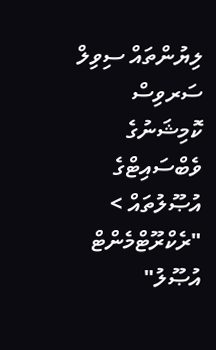ލިޔުންތައް ސިވިލް ސަރވިސް ކޮމިޝަނުގެ ވެބްސައިޓްގެ އުޞޫލުތައް > "ރެކްރޫޓްމެންޓް އުޞޫލު"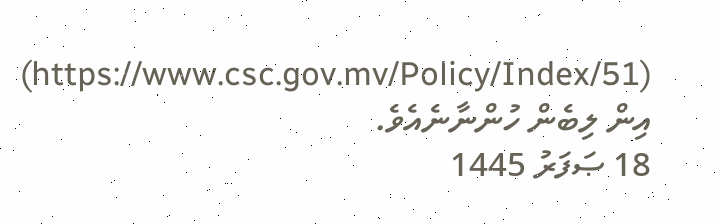(https://www.csc.gov.mv/Policy/Index/51) އިން ލިބެން ހުންނާނެއެވެ.
18 ޞަފަރު 1445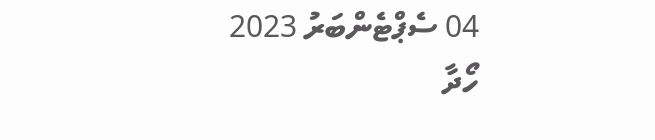04 ސެޕްޓެންބަރު 2023
ހޯދާ